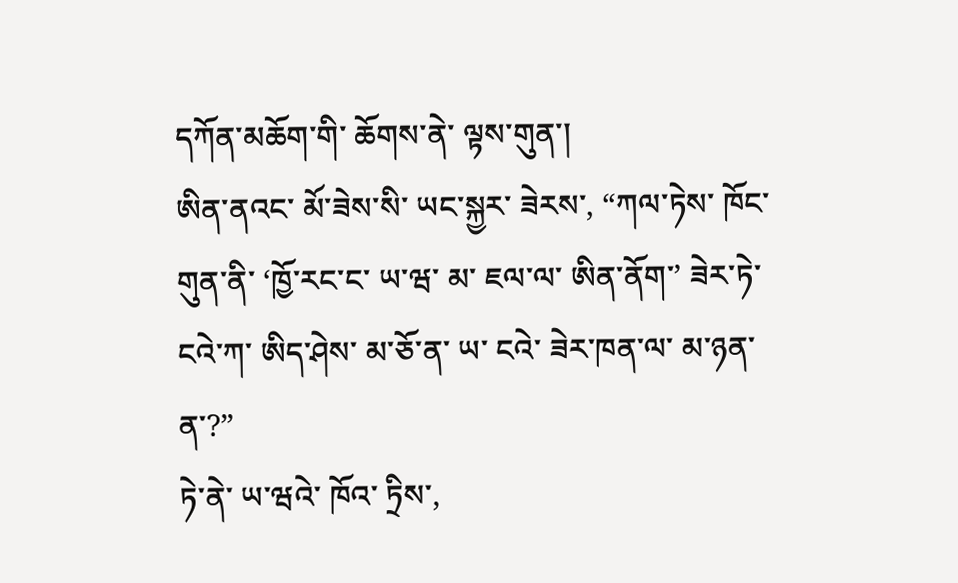དཀོན་མཆོག་གི་ ཆོགས་ནེ་ ལྟས་གུན་།
ཨིན་ནའང་ མོ་ཟེས་སི་ ཡང་སྐྱར་ ཟེརས་, “ཀལ་ཏེས་ ཁོང་གུན་ནི་ ‘ཁྱོ་རང་ང་ ཡ་ཝ་ མ་ ཇལ་ལ་ ཨིན་ནོག་’ ཟེར་ཏེ་ ངའེ་ཀ་ ཨིད་ཤེས་ མ་ཅོ་ན་ ཡ་ ངའེ་ ཟེར་ཁན་ལ་ མ་ཉན་ན་?”
ཏེ་ནེ་ ཡ་ཝའེ་ ཁོའ་ ཏྲིས་,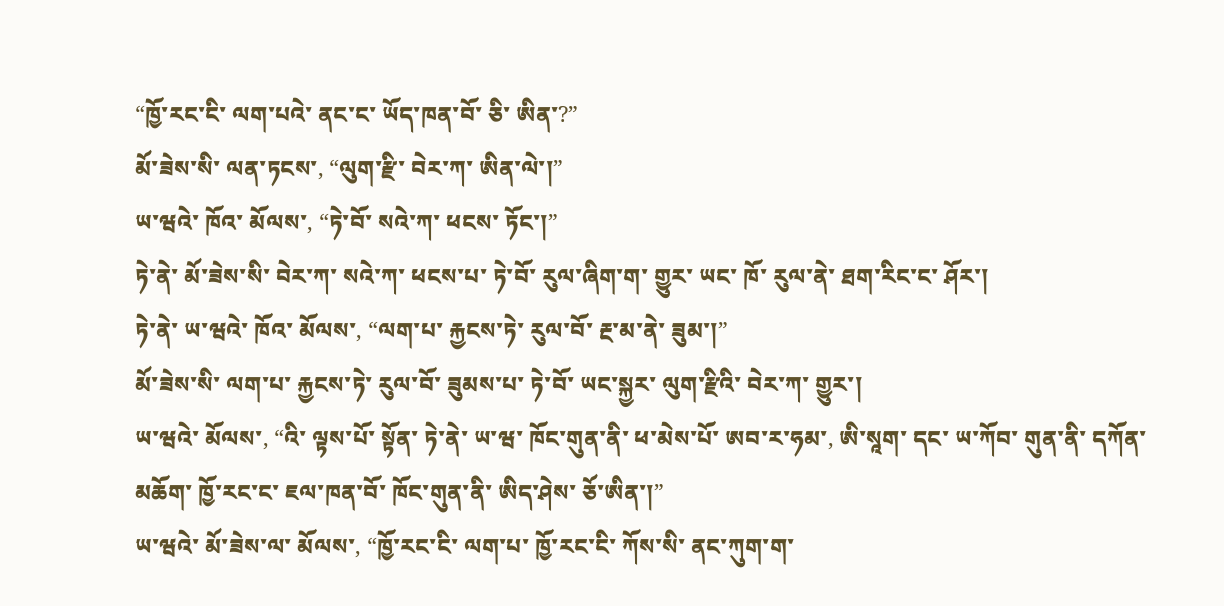“ཁྱོ་རང་ངི་ ལག་པའེ་ ནང་ང་ ཡོད་ཁན་བོ་ ཅི་ ཨིན་?”
མོ་ཟེས་སི་ ལན་ཏངས་, “ལུག་རྫི་ བེར་ཀ་ ཨིན་ལེ་།”
ཡ་ཝའེ་ ཁོའ་ མོལས་, “ཏེ་བོ་ སའེ་ཀ་ ཕངས་ ཏོང་།”
ཏེ་ནེ་ མོ་ཟེས་སི་ བེར་ཀ་ སའེ་ཀ་ ཕངས་པ་ ཏེ་བོ་ རུལ་ཞིག་ག་ གྱུར་ ཡང་ ཁོ་ རུལ་ནེ་ ཐག་རིང་ང་ ཤོར་།
ཏེ་ནེ་ ཡ་ཝའེ་ ཁོའ་ མོལས་, “ལག་པ་ རྐྱངས་ཏེ་ རུལ་བོ་ རྔ་མ་ནེ་ ཟུམ་།”
མོ་ཟེས་སི་ ལག་པ་ རྐྱངས་ཏེ་ རུལ་བོ་ ཟུམས་པ་ ཏེ་བོ་ ཡང་སྐྱར་ ལུག་རྫིའི་ བེར་ཀ་ གྱུར་།
ཡ་ཝའེ་ མོལས་, “འི་ ལྟས་པོ་ སྟོན་ ཏེ་ནེ་ ཡ་ཝ་ ཁོང་གུན་ནི་ ཕ་མེས་པོ་ ཨབ་ར་ཧམ་, ཨི་སཱག་ དང་ ཡ་ཀོབ་ གུན་ནི་ དཀོན་མཆོག་ ཁྱོ་རང་ང་ ཇལ་ཁན་བོ་ ཁོང་གུན་ནི་ ཨིད་ཤེས་ ཅོ་ཨིན་།”
ཡ་ཝའེ་ མོ་ཟེས་ལ་ མོལས་, “ཁྱོ་རང་ངི་ ལག་པ་ ཁྱོ་རང་ངི་ ཀོས་སི་ ནང་ཀུག་ག་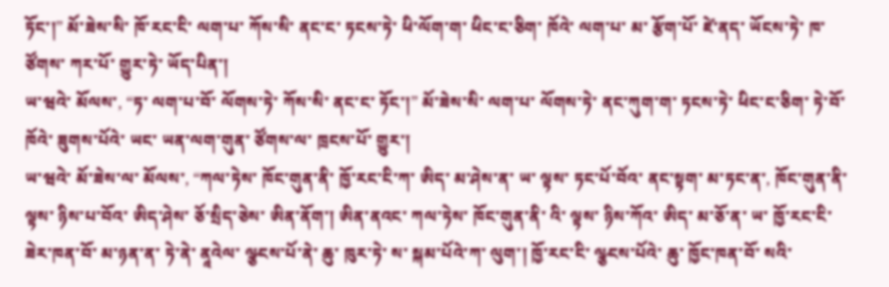ཏོང་།” མོ་ཟེས་སི་ ཁོ་རང་ངི་ ལག་པ་ ཀོས་སི་ ནང་ང་ ཏངས་ཏེ་ ཕི་ལོག་ག་ ཕིང་ང་ཅིག་ ཁོའེ་ ལག་པ་ མ་ རྩོག་པོ་ ཛེ་ནད་ ཡོངས་ཏེ་ ཁ་ ཙོགས་ ཀར་པོ་ གྱུར་ཏེ་ ཡོད་པིན་།
ཡ་ཝའེ་ མོལས་, “ཏ་ ལག་པ་བོ་ ལོགས་ཏེ་ ཀོས་སི་ ནང་ང་ ཏོང་།” མོ་ཟེས་སི་ ལག་པ་ ལོགས་ཏེ་ ནང་ཀུག་ག་ ཏངས་ཏེ་ ཕིང་ང་ཅིག་ ཏེ་བོ་ ཁོའེ་ ཟུགས་པོའེ་ ཡང་ ཡན་ལག་གུན་ ཙོགས་ལ་ ཁྲངས་པོ་ གྱུར་།
ཡ་ཝའེ་ མོ་ཟེས་ལ་ མོལས་, “ཀལ་ཏེས་ ཁོང་གུན་ནི་ ཁྱོ་རང་ངི་ཀ་ ཨིད་ མ་ཤེས་ན་ ཡ་ ལྟས་ ཏང་པོ་བོའ་ ནང་སྟག་ མ་ཏང་ན་, ཁོང་གུན་ནི་ ལྟས་ ཉིས་པ་བོའ་ ཨིད་ཤེས་ ཅོ་སྲིད་ཅེས་ ཨིན་ནོག་། ཨིན་ནའང་ ཀལ་ཏེས་ ཁོང་གུན་ནི་ འི་ ལྟས་ ཉིས་ཀོའ་ ཨིད་ མ་ཅོ་ན་ ཡ་ ཁྱོ་རང་ངི་ ཟེར་ཁན་བོ་ མ་ཉན་ན་ ཏེ་ནེ་ ནཱའེལ་ ལྩངས་པོ་ནེ་ ཆུ་ ཁུར་ཏེ་ ས་ སྐམ་པོའེ་ཀ་ ལུག་། ཁྱོ་རང་ངི་ ལྩངས་པོའེ་ ཆུ་ ཁྱོང་ཁན་བོ་ སའི་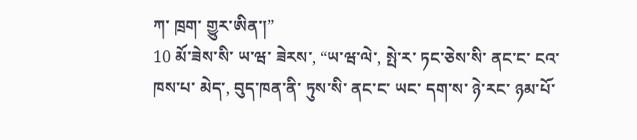ཀ་ ཁྲག་ གྱུར་ཨིན་།”
10 མོ་ཟེས་སི་ ཡ་ཝ་ ཟེརས་, “ཡ་ཝ་ལེ་, སྤེ་ར་ ཏང་ཅེས་སི་ ནང་ང་ ངའ་ ཁས་པ་ མེད་, བུད་ཁན་ནི་ ཏུས་སི་ ནང་ང་ ཡང་ དག་ས་ ཉེ་རང་ ཉམ་པོ་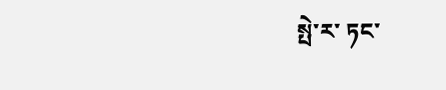སྤེ་ར་ ཏང་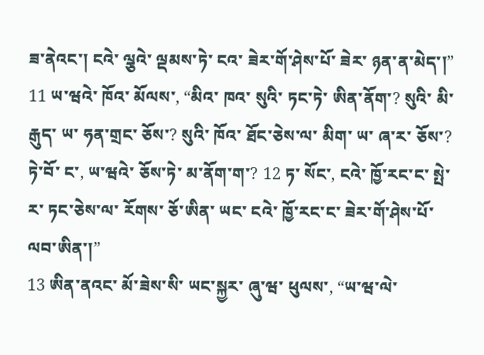ཟ་ནེའང་། ངའེ་ ལྕའེ་ ལྡམས་ཏེ་ ངའ་ ཟེར་གོ་ཤེས་པོ་ ཟེར་ ཉན་ན་མེད་།”
11 ཡ་ཝའེ་ ཁོའ་ མོལས་, “མིའ་ ཁའ་ སུའི་ ཏང་ཏེ་ ཨིན་ནོག་? སུའི་ མི་ རྒུད་ ཡ་ ཧན་གྲང་ ཅོས་? སུའི་ ཁོའ་ ཐོང་ཅེས་ལ་ མིག་ ཡ་ ཞ་ར་ ཅོས་? ཏེ་བོ་ ང་, ཡ་ཝའེ་ ཅོས་ཏེ་ མ་ནོག་ག་? 12 ཏ་ སོང་, ངའེ་ ཁྱོ་རང་ང་ སྤེ་ར་ ཏང་ཅེས་ལ་ རོགས་ ཅོ་ཨིན་ ཡང་ ངའེ་ ཁྱོ་རང་ང་ ཟེར་གོ་ཤེས་པོ་ ལབ་ཨིན་།”
13 ཨིན་ནའང་ མོ་ཟེས་སི་ ཡང་སྐྱར་ ཞུ་ཝ་ ཕུལས་, “ཡ་ཝ་ལེ་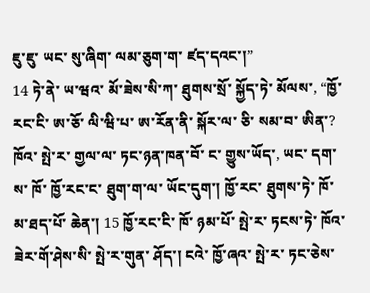ཇུ་ཇུ་ ཡང་ སུ་ཞིག་ ལམ་ཅུག་ག་ ཛད་དའང་།”
14 ཏེ་ནེ་ ཡ་ཝའ་ མོ་ཟེས་སི་ཀ་ ཐུགས་སྲོ་ སྐྱོད་ཏེ་ མོལས་, “ཁྱོ་རང་ངི་ ཨ་ཅོ་ ལི་ཝི་པ་ ཨ་རོན་ནི་ སྐོར་ལ་ ཅི་ སམ་བ་ ཨིན་? ཁོའ་ སྤེ་ར་ གྱལ་ལ་ ཏང་ཉན་ཁན་བོ་ ང་ གྱུས་ཡོད་, ཡང་ དག་ས་ ཁོ་ ཁྱོ་རང་ང་ ཐུག་ག་ལ་ ཡོང་དུག་། ཁྱོ་རང་ ཐུགས་ཏེ་ ཁོ་ མ་ཐད་པོ་ ཆེན་། 15 ཁྱོ་རང་ངི་ ཁོ་ ཉམ་པོ་ སྤེ་ར་ ཏངས་ཏེ་ ཁོའ་ ཟེར་གོ་ཤེས་སི་ སྤེ་ར་གུན་ ཤོད་། ངའེ་ ཁྱོ་ཞའ་ སྤེ་ར་ ཏང་ཅེས་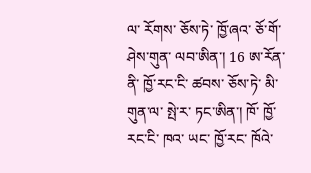ལ་ རོགས་ ཅོས་ཏེ་ ཁྱོ་ཞའ་ ཅོ་གོ་ཤེས་གུན་ ལབ་ཨིན་། 16 ཨ་རོན་ནི་ ཁྱོ་རང་ངི་ ཚབས་ ཅོས་ཏེ་ མི་གུན་ལ་ སྤེ་ར་ ཏང་ཨིན་། ཁོ་ ཁྱོ་རང་ངི་ ཁའ་ ཡང་ ཁྱོ་རང་ ཁོའེ་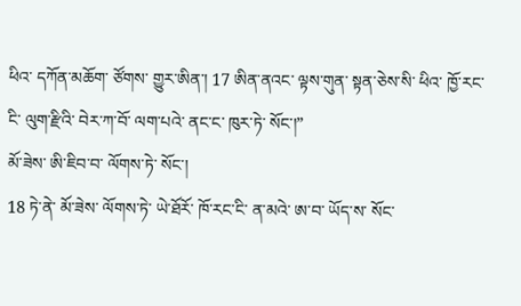ཕིའ་ དཀོན་མཆོག་ ཙོགས་ གྱུར་ཨིན་། 17 ཨིན་ནའང་ ལྟས་གུན་ སྟན་ཅེས་སི་ ཕིའ་ ཁྱོ་རང་ངི་ ལུག་རྫིའི་ བེར་ཀ་བོ་ ལག་པའེ་ ནང་ང་ ཁུར་ཏེ་ སོང་།”
མོ་ཟེས་ ཨི་ཇིབ་བ་ ལོགས་ཏེ་ སོང་།
18 ཏེ་ནེ་ མོ་ཟེས་ ལོགས་ཏེ་ ཡེ་ཐོརོ་ ཁོ་རང་ངི་ ན་མའེ་ ཨ་བ་ ཡོད་ས་ སོང་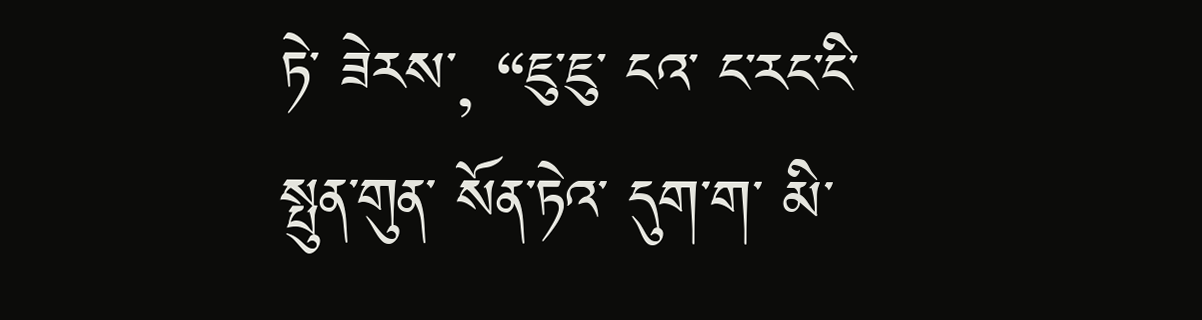ཏེ་ ཟེརས་, “ཇུ་ཇུ་ ངའ་ ང་རང་ངི་ སྤུན་གུན་ སོན་ཏེའ་ དུག་ག་ མི་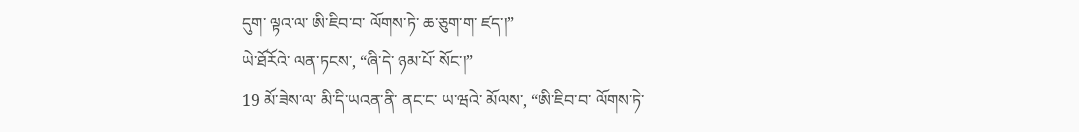དུག་ ལྟའ་ལ་ ཨི་ཇིབ་བ་ ལོགས་ཏེ་ ཆ་ཅུག་ག་ ཛད་།”
ཡེ་ཐོརོའེ་ ལན་ཏངས་, “ཞི་དེ་ ཉམ་པོ་ སོང་།”
19 མོ་ཟེས་ལ་ མི་དི་ཡའན་ནི་ ནང་ང་ ཡ་ཝའེ་ མོལས་, “ཨི་ཇིབ་བ་ ལོགས་ཏེ་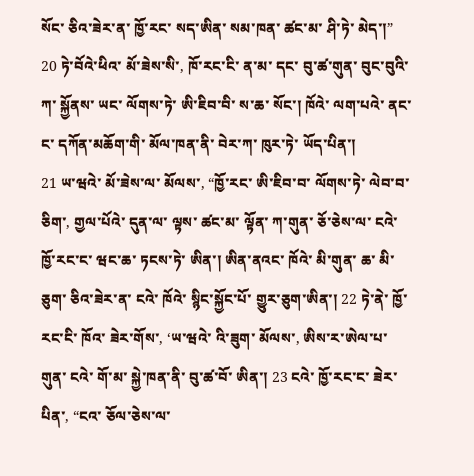སོང་ ཅིའ་ཟེར་ན་ ཁྱོ་རང་ སད་ཨིན་ སམ་ཁན་ ཚང་མ་ ཤི་ཏེ་ མེད་།”
20 ཏེ་བོའེ་ཕིའ་ མོ་ཟེས་སི་, ཁོ་རང་ངི་ ན་མ་ དང་ བུ་ཚ་གུན་ བུང་བུའི་ཀ་ སྐྱོནས་ ཡང་ ལོགས་ཏེ་ ཨི་ཇིབ་བི་ ས་ཆ་ སོང་། ཁོའེ་ ལག་པའེ་ ནང་ང་ དཀོན་མཆོག་གི་ མོལ་ཁན་ནི་ བེར་ཀ་ ཁུར་ཏེ་ ཡོད་པིན་།
21 ཡ་ཝའེ་ མོ་ཟེས་ལ་ མོལས་, “ཁྱོ་རང་ ཨི་ཇིབ་བ་ ལོགས་ཏེ་ ལེབ་བ་ཅིག་, གྱལ་པོའེ་ དུན་ལ་ ལྟས་ ཚང་མ་ ལྟོན་ ཀ་གུན་ ཅོ་ཅེས་ལ་ ངའེ་ ཁྱོ་རང་ང་ ཝང་ཆ་ ཏངས་ཏེ་ ཨིན་། ཨིན་ནའང་ ཁོའེ་ མི་གུན་ ཆ་ མི་ཅུག་ ཅིའ་ཟེར་ན་ ངའེ་ ཁོའེ་ སྙིང་སྐྱོང་པོ་ གྱུར་ཅུག་ཨིན་། 22 ཏེ་ནེ་ ཁྱོ་རང་ངི་ ཁོའ་ ཟེར་གོས་, ‘ཡ་ཝའེ་ འི་ཟུག་ མོལས་, ཨིས་ར་ཨེལ་པ་གུན་ ངའེ་ གོ་མ་ སྐྱེ་ཁན་ནི་ བུ་ཚ་བོ་ ཨིན་། 23 ངའེ་ ཁྱོ་རང་ང་ ཟེར་པིན་, “ངའ་ ཅོལ་ཅེས་ལ་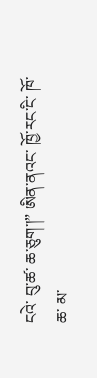ངའེ་ བུ་ཚ་ ཆ་ཅུག་།” ཨིན་ནའང་ ཁྱོ་རང་ངི་ ཁོ་ ཆ་ མ་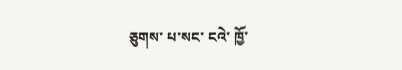ཅུགས་ པ་སང་ ངའེ་ ཁྱོ་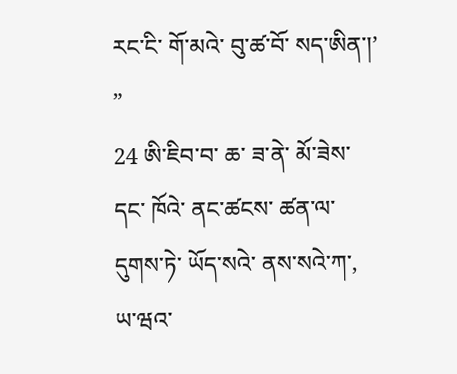རང་ངི་ གོ་མའེ་ བུ་ཚ་བོ་ སད་ཨིན་།’ ”
24 ཨི་ཇིབ་བ་ ཆ་ ཟ་ནེ་ མོ་ཟེས་ དང་ ཁོའེ་ ནང་ཚངས་ ཚན་ལ་ དུགས་ཏེ་ ཡོད་སའེ་ ནས་སའེ་ཀ་, ཡ་ཝའ་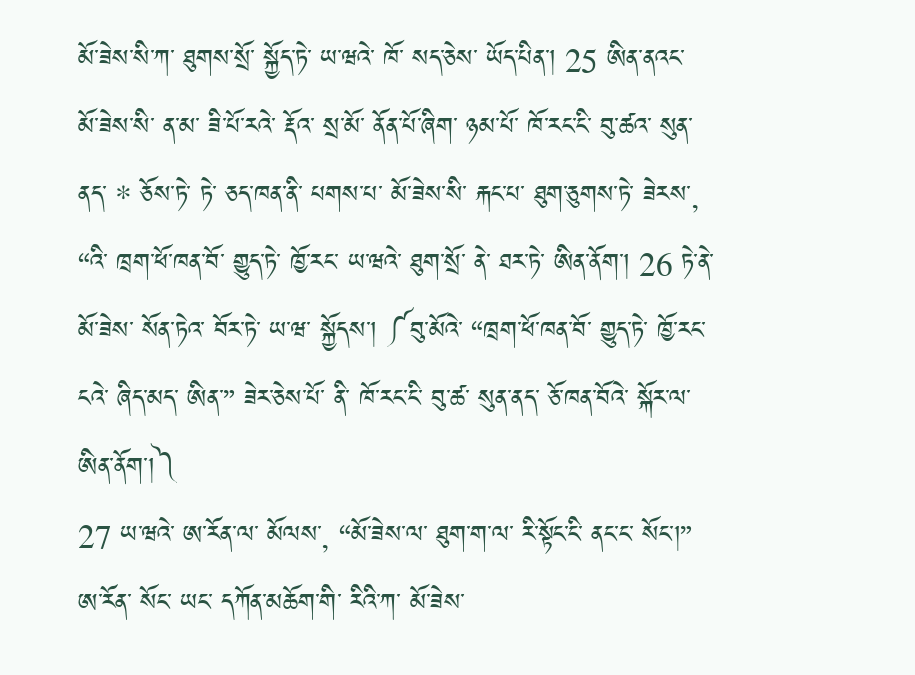མོ་ཟེས་སི་ཀ་ ཐུགས་སྲོ་ སྐྱོད་ཏེ་ ཡ་ཝའེ་ ཁོ་ སད་ཅེས་ ཡོད་པིན་། 25 ཨིན་ནའང་ མོ་ཟེས་སི་ ན་མ་ ཟི་པོ་རའེ་ རྡོའ་ སྲ་མོ་ ནོན་པོ་ཞིག་ ཉམ་པོ་ ཁོ་རང་ངི་ བུ་ཚའ་ སུན་ནད་ * ཅོས་ཏེ་ ཏེ་ ཅད་ཁན་ནི་ པགས་པ་ མོ་ཟེས་སི་ རྐང་པ་ ཐུག་ཅུགས་ཏེ་ ཟེརས་, “འི་ ཁྲག་ཕོ་ཁན་བོ་ གྱུད་ཏེ་ ཁྱོ་རང་ ཡ་ཝའེ་ ཐུག་སྲོ་ ནེ་ ཐར་ཏེ་ ཨིན་ནོག་། 26 ཏེ་ནེ་ མོ་ཟེས་ སོན་ཏེའ་ བོར་ཏེ་ ཡ་ཝ་ སྐྱོདས་། ༼བུ་མོའེ་ “ཁྲག་ཕོ་ཁན་བོ་ གྱུད་ཏེ་ ཁྱོ་རང་ ངའེ་ ཞིད་མད་ ཨིན་” ཟེར་ཅེས་པོ་ ནི་ ཁོ་རང་ངི་ བུ་ཚ་ སུན་ནད་ ཅོ་ཁན་བོའེ་ སྐོར་ལ་ ཨིན་ནོག་།༽
27 ཡ་ཝའེ་ ཨ་རོན་ལ་ མོལས་, “མོ་ཟེས་ལ་ ཐུག་ག་ལ་ རི་སྟོང་ངི་ ནང་ང་ སོང་།” ཨ་རོན་ སོང་ ཡང་ དཀོན་མཆོག་གི་ རིའི་ཀ་ མོ་ཟེས་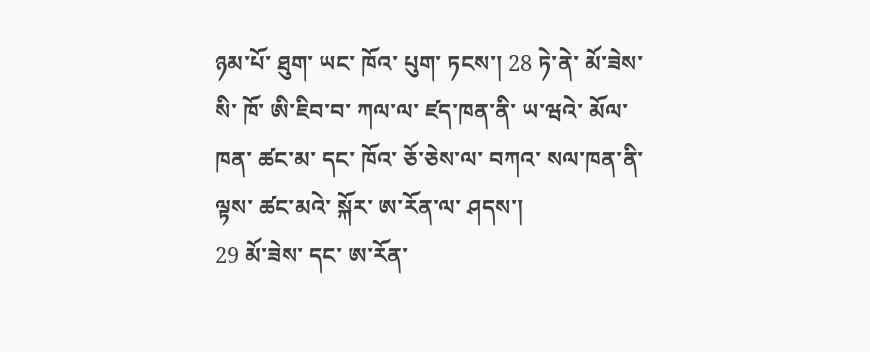ཉམ་པོ་ ཐུག་ ཡང་ ཁོའ་ པུག་ ཏངས་། 28 ཏེ་ནེ་ མོ་ཟེས་སི་ ཁོ་ ཨི་ཇིབ་བ་ ཀལ་ལ་ ཛད་ཁན་ནི་ ཡ་ཝའེ་ མོལ་ཁན་ ཚང་མ་ དང་ ཁོའ་ ཅོ་ཅེས་ལ་ བཀའ་ སལ་ཁན་ནི་ ལྟས་ ཚང་མའེ་ སྐོར་ ཨ་རོན་ལ་ ཤདས་།
29 མོ་ཟེས་ དང་ ཨ་རོན་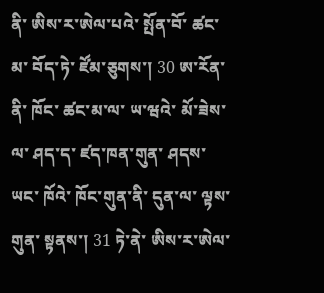ནི་ ཨིས་ར་ཨེལ་པའེ་ སྤོན་བོ་ ཚང་མ་ བོད་ཏེ་ ཛོམ་ཅུགས་། 30 ཨ་རོན་ནི་ ཁོང་ ཚང་མ་ལ་ ཡ་ཝའེ་ མོ་ཟེས་ལ་ ཤད་ད་ ཛད་ཁན་གུན་ ཤདས་ ཡང་ ཁོའེ་ ཁོང་གུན་ནི་ དུན་ལ་ ལྟས་གུན་ སྟནས་། 31 ཏེ་ནེ་ ཨིས་ར་ཨེལ་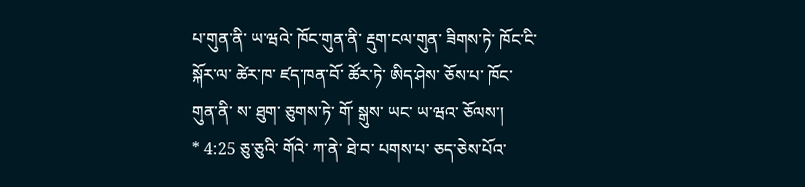པ་གུན་ནི་ ཡ་ཝའེ་ ཁོང་གུན་ནི་ རྡུག་ངལ་གུན་ ཟིགས་ཏེ་ ཁོང་ངི་ སྐོར་ལ་ ཚེར་ཁ་ ཛད་ཁན་བོ་ ཚོར་ཏེ་ ཨིད་ཤེས་ ཅོས་པ་ ཁོང་གུན་ནི་ ས་ ཐུག་ ཅུགས་ཏེ་ གོ་ སྒུས་ ཡང་ ཡ་ཝའ་ ཅོལས་།
* 4:25 ཅུ་ཅུའི་ གོའེ་ ཀ་ནེ་ ཐེ་བ་ པགས་པ་ ཅད་ཅེས་པོའ་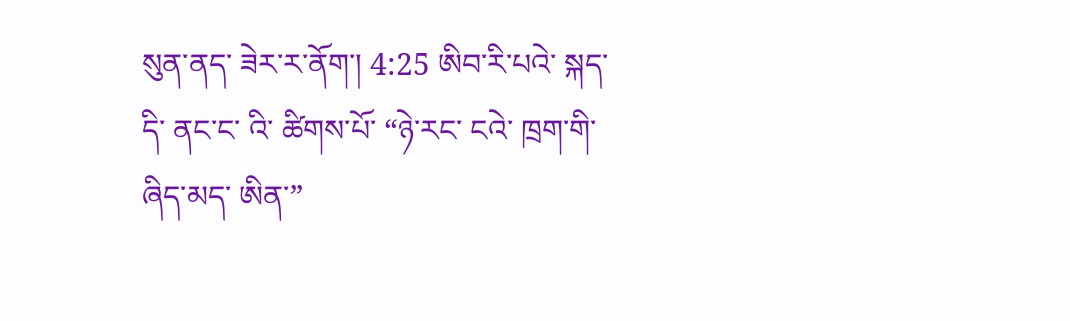སུན་ནད་ ཟེར་ར་ནོག་། 4:25 ཨིབ་རི་པའེ་ སྐད་དི་ ནང་ང་ འི་ ཚིགས་པོ་ “ཉེ་རང་ ངའེ་ ཁྲག་གི་ ཞིད་མད་ ཨིན་”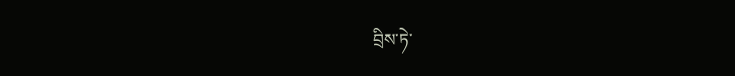བྲིས་ཏེ་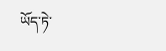ཡོད་ཏེ་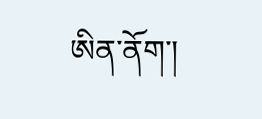ཨིན་ནོག་།